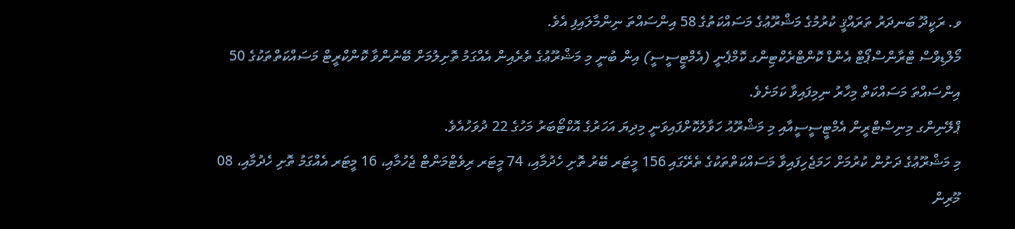ވ. ރަކީދޫ ބަނދަރު ތަރައްޤީ ކުރުމުގެ މަޝްރޫޢުގެ މަސައްކަތުގެ 58 އިންސައްތަ ނިންމާލައިފި އެވެ.
މޯލްޑިވްސް ޓްރާންސްޕޯޓް އެންޑް ކޮންޓްރެކްޓިންގ ކޮމްޕެނީ (އެމްޓީސީސީ) އިން ބުނީ މި މަޝްރޫޢުގެ ތެރެއިން އެއްގަމު ތޮށިލުމަށް ބޭނުންވާ ކޮންކްރީޓް މަސައްކަތްތަކުގެ 50 އިންސައްތަ މަސައްކަތް މިހާރު ނިމިފައިވާ ކަމަށެވެ.
ޕްލޭނިންގ މިނިސްޓްރީން އެމްޓީސީސީއާއި މި މަޝްރޫއު ހަވާލުކޮށްފައިވަނީ މިދިޔަ އަހަރުގެ އޮކްޓޯބަރު މަހުގެ 22 ދުވަހުއެވެ.
މި މަޝްރޫޢުގެ ދަށުން ކުރުމަށް ހަމަޖެހިފައިވާ މަސައްކަތްތަކުގެ ތެރޭގައި 156 މީޓަރ ބޭރު ތޮށި ހެދުމާއި، 74 މީޓަރ ރިވެޓްމަންޓް ޖެހުމާއި، 16 މީޓަރ އެއްގަމު ތޮށި ހެދުމާއި، 08 މޫރިން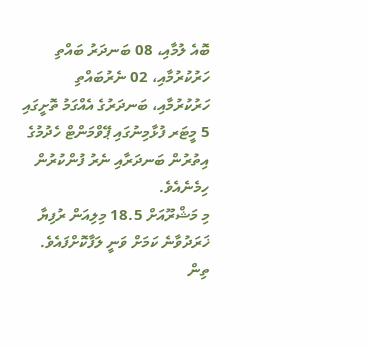ބޮއެ ލުމާއި، 08 ބަނދަރު ބައްތި ހަރުކުރުމާއި، 02 ނެރުބައްތި ހަރުކުރުމާއި، ބަނދަރުގެ އެއްގަމު ތޮށީގައި 5 މީޓަރ ފުޅާމިނުގައި ޕޭވްމަންޓް ހެދުމުގެ އިތުރުން ބަނދަރާއި ނެރު ފުންކުރުން ހިމެނެއެވެ.
މި މަޝްރޫއަށް 18.5 މިލިއަން ރުފިޔާ ޚަރަދުވާނެ ކަމަށް ވަނީ ލަފާކޮށްފައެވެ.
ތިން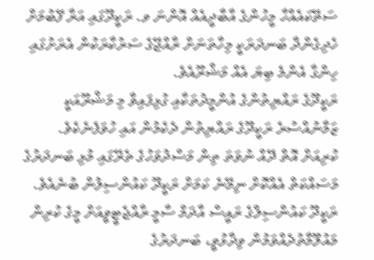ސަތޭކައެއްހާ މީހުންގެ އާބާދީއެއް އޮންނަ ވ. ރަކީދޫގައި އަރާ ފޭބުމަށް ހެދިގެންދާ ބަނދަރަކީ މިހާތަނަށް ރާއްޖޭގެ ސަރުކާރަކުން އެރަށުގައި ހިންގާ އެންމެ ބިޔަ އެއް މަޝްރޫއެވެ.
ރަކީދޫގެ ރައްޔިތުންގެ އުންމީދުތަކާއި ގުޅިފައިވާ މި މަޝްރޫއަކީ ޒަމާނުއްސުރެ ރަކީދޫގެ ރައްޔިތުން ދެކެމުން އައި ހުވަފެނެކެވެ.
ކުރިއަށް އޮތް ދޭއް ނުވަތަ ތިން މަސްދުވަހުގެ ތެރޭގައި މުޅި ބަނދަރުގެ މަސައްކަތް އެއްކޮށް ނިމޭނެ ކަމަށް ރަކީދޫ ކައުންސިލުން ބުނެއެވެ.
ރަކީދޫ ކައުންސިލްގެ ރައީސް އާދަމް ސާމީ ރާއްޖެޓީވީއަށް މީގެ ކުރިން މައުލޫމާތުދެއްވަމުން ވިދާޅުވީ، ބަނދަރުގެ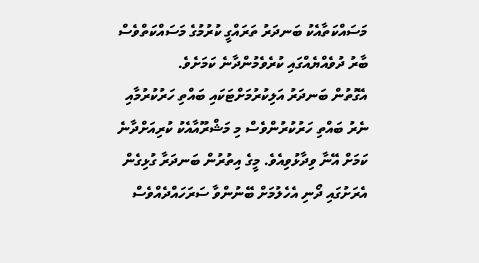މަސައްކަތާއެކު ބަނދަރު ތަރައްގީ ކުރުމުގެ މަސައްކަތްވެސް ބާރު ދުވެއްޔެއްގައި ކުރެވެމުންދާނެ ކަމަށެވެ.
އެގޮތުން ބަނދަރު އަލިކުރުމަށްޓަކައި ބައްތި ހަރުކުރުމާއި ނެރު ބައްތި ހަރުކުރުންވެސް މި މަޝްރޫއާއެކު ކުރިއަށްދާނެ ކަމަށް އޭނާ ވިދާޅުވިއެވެ. މީގެ އިތުރުން ބަނދަރާ ގުޅިގެން އެރަށުގައި ދޯނި އެހެލުމަށް ބޭނުންވާ ސަރަހައްދެއްވެސް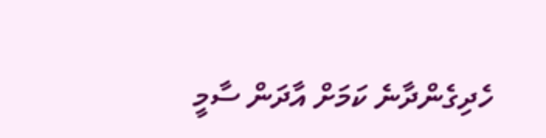ހެދިގެންދާނެ ކަމަށް އާދަން ސާމީ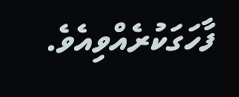ފާހަގަކުރެއްވިއެވެ.